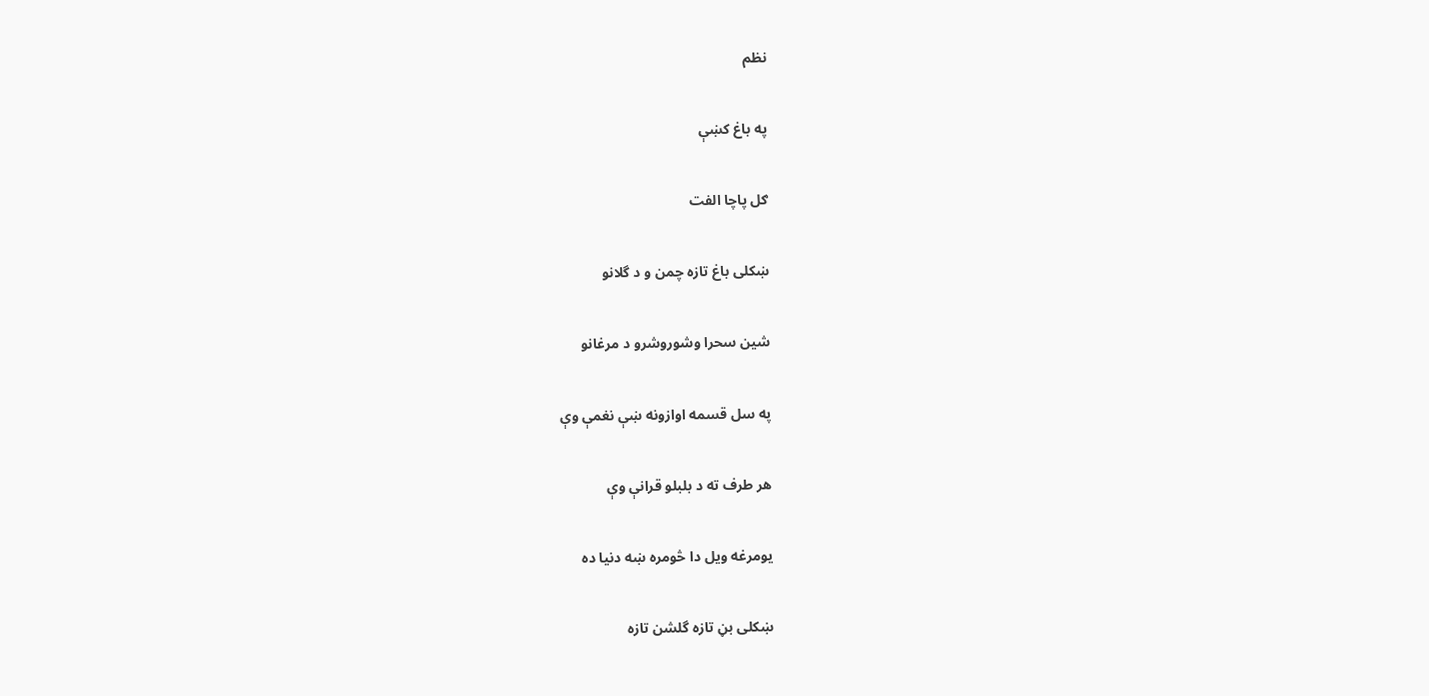نظم

په باغ کښې

ګل پاچا الفت

ښکلی باغ تازه چمن و د گلانو

شين سحرا وشوروشرو د مرغانو

په سل قسمه اوازونه ښې نغمې وې

هر طرف ته د بلبلو قرانې وې

يومرغه ويل دا څومره ښه دنيا ده

ښکلی بڼ تازه گلشن تازه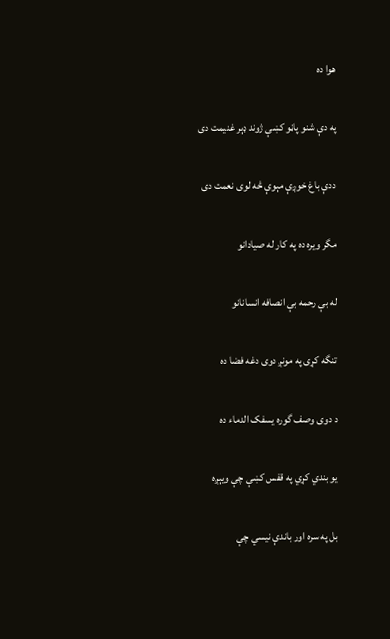هوا ده

په دې شنو پاڼو کښې ژوند ډېر غنيمت دی

ددې باغ خوږې مېوې څه لوی نعمت دی

مگر ويره ده په کار له صيادانو

له بې رحمه بې انصافه انسانانو

تنگه کړی په مونږ دوی دغه فضا ده

د دوی وصف گوره يسفک الدماء ده

يو بندي کړي په قفس کښې چې ويېږه

بل په سره اور باندې نيسي چې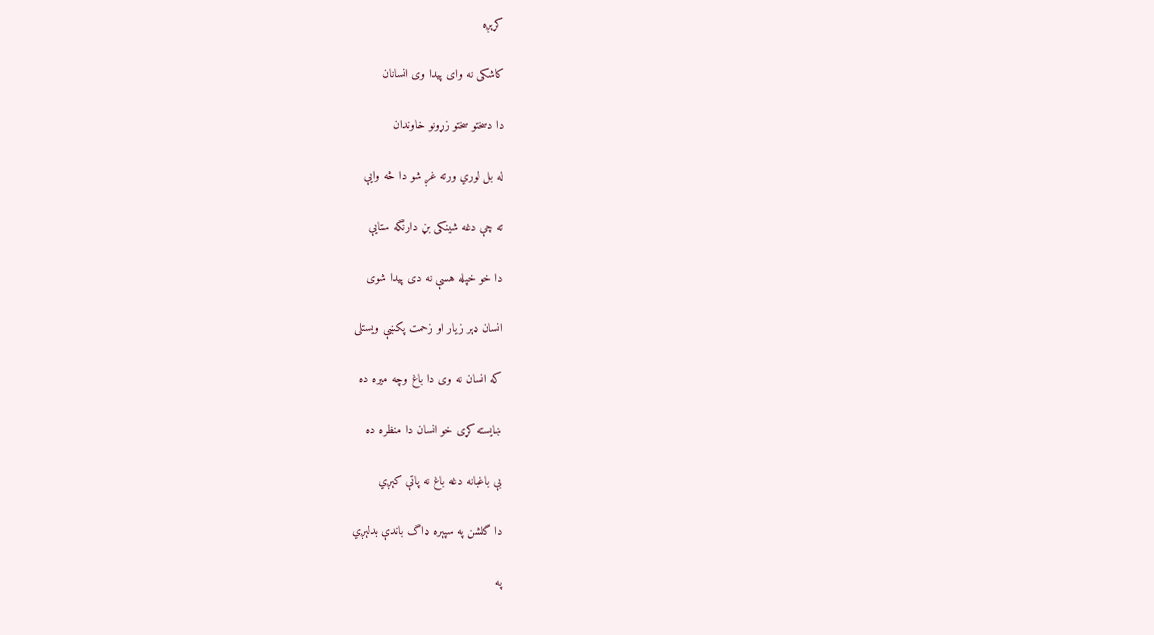کړېږه

کاشکی نه وای پيدا وی انسانان

دا دسختو سختو زړونو خاوندان

له بل لوري ورته غږ شو دا څه وايې

ته چې دغه شينکی بڼ دارنگه ستايې

دا خو خپله هسې نه دی پيدا شوی

انسان ډېر زيار او زحمت پکښې ويستلی

که انسان نه وی دا باغ وچه ميره ده

ښايسته کړی خو انسان دا منظره ده

بې باغبانه دغه باغ نه پاتې کېږي

دا گلشن په سپېره ډاگ باندې بدلېږي

په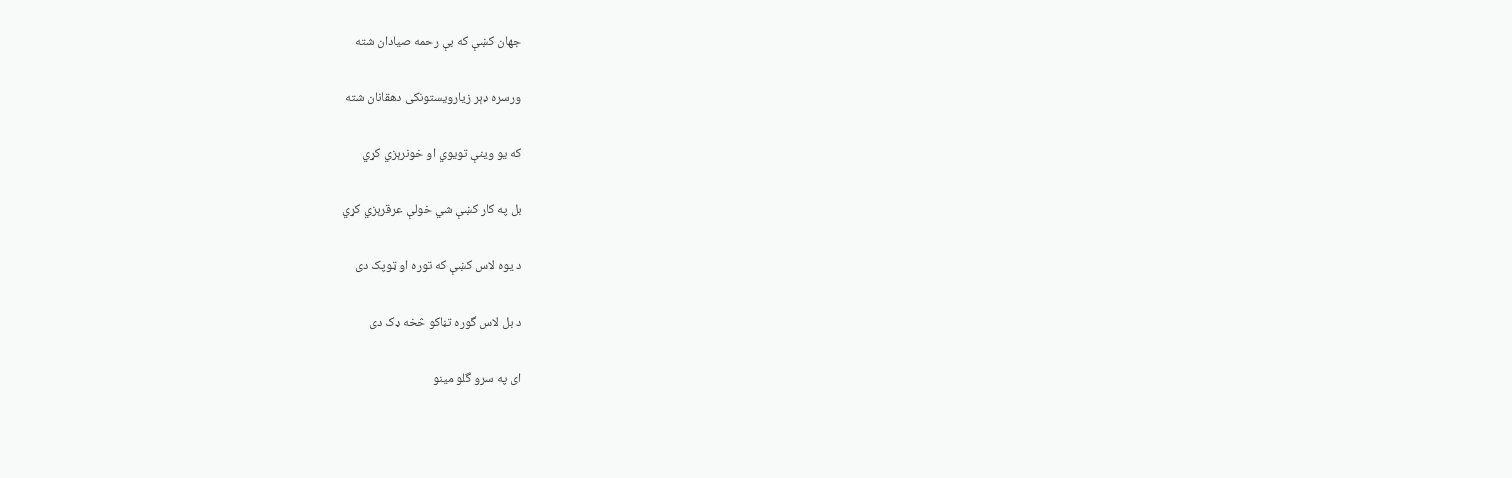جهان کښې که بې رحمه صيادان شته

ورسره ډېر زيارويستونکی دهقانان شته

که يو وينې تويوي او خونرېزي کړي

بل په کار کښې شي خولې عرقرېزي کړي

د يوه لاس کښې که توره او ټوپک دی

د بل لاس گوره تڼاکو څخه ډک دی

ای په سرو گلو مينو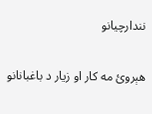نندارچيانو

هېروئ مه کار او زيار د باغبانانو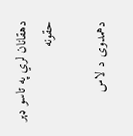دهقانان لري په تاسو ډېر حقونه

دهمدوی د لاس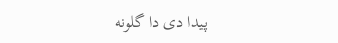پيدا دی دا گلونه